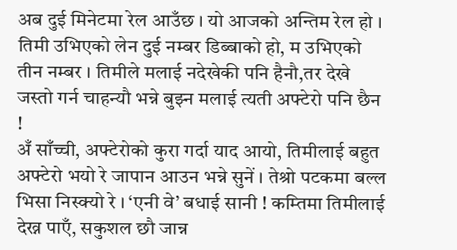अब दुई मिनेटमा रेल आउँछ । यो आजको अन्तिम रेल हो । तिमी उभिएको लेन दुई नम्बर डिब्बाको हो, म उभिएको तीन नम्बर । तिमीले मलाई नदेखेकी पनि हैनौ,तर देखे जस्तो गर्न चाहन्यौ भन्ने बुझ्न मलाई त्यती अफ्टेरो पनि छैन !
अँ साँच्ची, अफ्टेरोको कुरा गर्दा याद आयो, तिमीलाई बहुत अफ्टेरो भयो रे जापान आउन भन्ने सुनें । तेश्रो पटकमा बल्ल भिसा निस्क्यो रे । ‘एनी वे’ बधाई सानी ! कम्तिमा तिमीलाई देख्न पाएँ, सकुशल छौ जान्न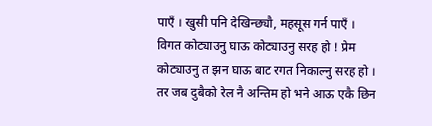पाएँ । खुसी पनि देखिन्छ्यौ, महसूस गर्न पाएँ ।
विगत कोट्याउनु घाऊ कोट्याउनु सरह हो ! प्रेम कोट्याउनु त झन घाऊ बाट रगत निकाल्नु सरह हो । तर जब दुबैको रेल नै अन्तिम हो भने आऊ एकै छिन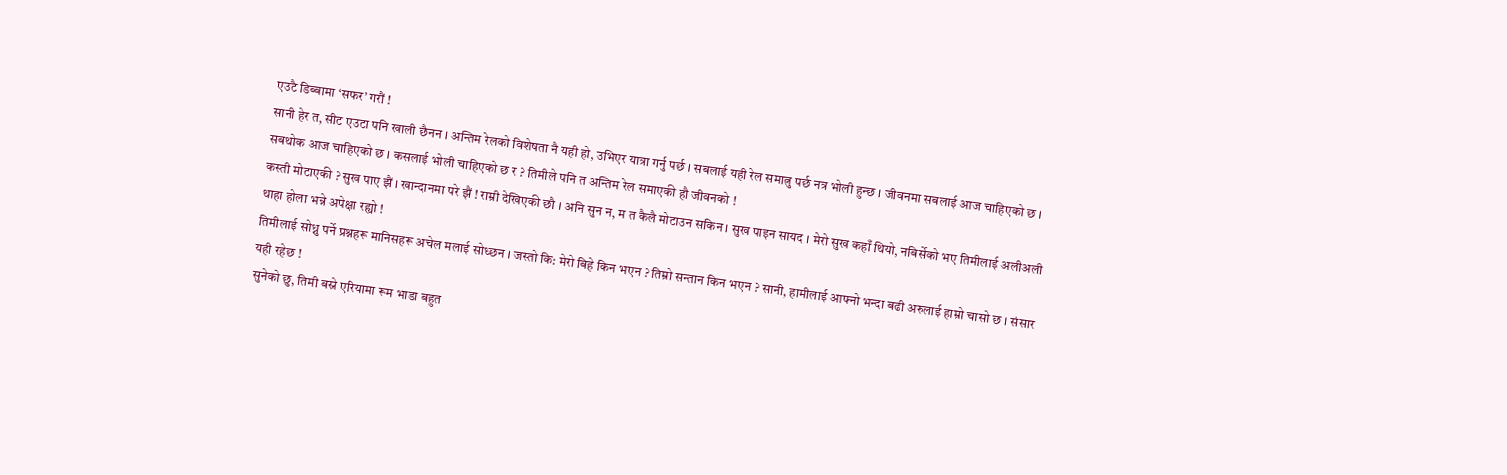एउटै डिब्बामा ‘सफर’ गरौं !
सानी हेर त, सीट एउटा पनि खाली छैनन । अन्तिम रेलको विशेषता नै यही हो, उभिएर यात्रा गर्नु पर्छ । सबलाई यही रेल समात्नु पर्छ नत्र भोली हुन्छ । जीवनमा सबलाई आज चाहिएको छ । सबथोक आज चाहिएको छ । कसलाई भोली चाहिएको छ र ? तिमीले पनि त अन्तिम रेल समाएकी हौ जीवनको !
कस्ती मोटाएकी ? सुख पाए झैं । खान्दानमा परे झैं ! राम्री देखिएकी छौ । अनि सुन न, म त कैलै मोटाउन सकिन । सुख पाइन सायद । मेरो सुख कहाँ थियो, नबिर्सेको भए तिमीलाई अलीअली थाहा होला भन्ने अपेक्षा रह्यो !
तिमीलाई सोध्नु पर्ने प्रश्नहरू मानिसहरू अचेल मलाई सोध्छन । जस्तो कि: मेरो बिहे किन भएन ? तिम्रो सन्तान किन भएन ? सानी, हामीलाई आफ्नो भन्दा बढी अरुलाई हाम्रो चासो छ । संसार यही रहेछ !
सुनेको छु, तिमी बस्ने एरियामा रूम भाडा बहुत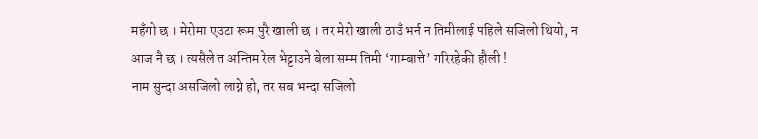महँगो छ । मेरोमा एउटा रूम पुरै खाली छ । तर मेरो खाली ठाउँ भर्न न तिमीलाई पहिले सजिलो थियो, न आज नै छ । त्यसैले त अन्तिम रेल भेट्टाउने बेला सम्म तिमी ‘गाम्बात्ते’ गरिरहेकी हौली !
नाम सुन्दा असजिलो लाग्ने हो, तर सब भन्दा सजिलो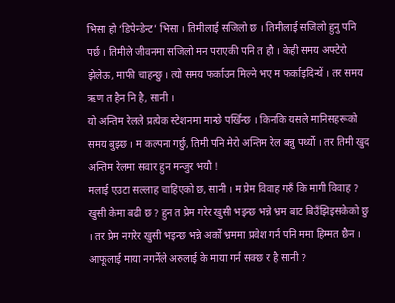भिसा हो ‘डिपेन्डेन्ट’ भिसा । तिमीलाई सजिलो छ । तिमीलाई सजिलो हुनु पनि पर्छ । तिमीले जीवनमा सजिलो मन पराएकी पनि त हौ । केही समय अफ्टेरो झेलेऊ, माफी चाहन्छु । त्यो समय फर्काउन मिल्ने भए म फर्काइदिन्थें । तर समय ऋण त हैन नि है, सानी ।
यो अन्तिम रेलले प्रत्येक स्टेशनमा मान्छे पर्खिन्छ । किनकि यसले मानिसहरूको समय बुझ्छ । म कल्पना गर्छु, तिमी पनि मेरो अन्तिम रेल बन्नु पर्थ्यो । तर तिमी खुद अन्तिम रेलमा सवार हुन मन्जुर भयौ !
मलाई एउटा सल्लाह चाहिएको छ, सानी । म प्रेम विवाह गरुँ कि मागी विवाह ? खुसी केमा बढी छ ? हुन त प्रेम गरेर खुसी भइन्छ भन्ने भ्रम बाट बिउँझिइसकेको छु । तर प्रेम नगरेर खुसी भइन्छ भन्ने अर्को भ्रममा प्रवेश गर्न पनि ममा हिम्मत छैन । आफूलाई माया नगर्नेले अरुलाई के माया गर्न सक्छ र है सानी ?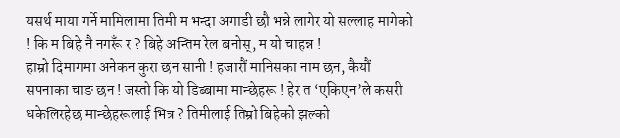यसर्थ माया गर्ने मामिलामा तिमी म भन्दा अगाडी छौ भन्ने लागेर यो सल्लाह मागेको ! कि म बिहे नै नगरूँ र ? बिहे अन्तिम रेल बनोस्, म यो चाहन्न !
हाम्रो दिमागमा अनेकन कुरा छन सानी ! हजारौं मानिसका नाम छन, कैयौं सपनाका चाङ छन ! जस्तो कि यो डिब्बामा मान्छेहरू ! हेर त ‘एकिएन’ले कसरी धकेलिरहेछ मान्छेहरूलाई भित्र ? तिमीलाई तिम्रो बिहेको झल्को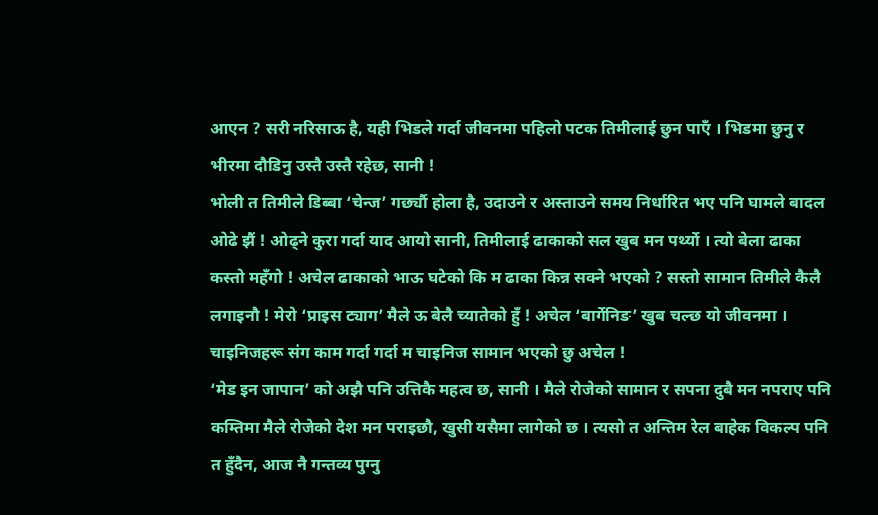आएन ? सरी नरिसाऊ है, यही भिडले गर्दा जीवनमा पहिलो पटक तिमीलाई छुन पाएँ । भिडमा छुनु र भीरमा दौडिनु उस्तै उस्तै रहेछ, सानी !
भोली त तिमीले डिब्बा ‘चेन्ज’ गर्छ्यौ होला है, उदाउने र अस्ताउने समय निर्धारित भए पनि घामले बादल ओढे झैं ! ओढ्ने कुरा गर्दा याद आयो सानी, तिमीलाई ढाकाको सल खुब मन पर्थ्यो । त्यो बेला ढाका कस्तो महँगो ! अचेल ढाकाको भाऊ घटेको कि म ढाका किन्न सक्ने भएको ? सस्तो सामान तिमीले कैलै लगाइनौ ! मेरो ‘प्राइस ट्याग’ मैले ऊ बेलै च्यातेको हुँ ! अचेल ‘बार्गेनिङ’ खुब चल्छ यो जीवनमा । चाइनिजहरू संग काम गर्दा गर्दा म चाइनिज सामान भएको छु अचेल !
‘मेड इन जापान’ को अझै पनि उत्तिकै महत्व छ, सानी । मैले रोजेको सामान र सपना दुबै मन नपराए पनि कम्तिमा मैले रोजेको देश मन पराइछौ, खुसी यसैमा लागेको छ । त्यसो त अन्तिम रेल बाहेक विकल्प पनि त हुँदैन, आज नै गन्तव्य पुग्नु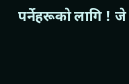पर्नेहरूको लागि ! जे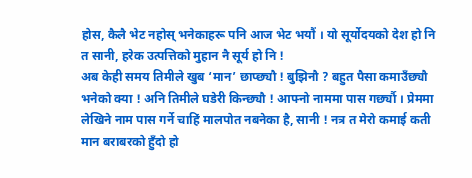होस, कैलै भेट नहोस् भनेकाहरू पनि आज भेट भयौं । यो सूर्योदयको देश हो नि त सानी, हरेक उत्पत्तिको मुहान नै सूर्य हो नि !
अब केही समय तिमीले खुब ‘मान’ छाप्छ्यौ ! बुझिनौ ? बहुत पैसा कमाउँछ्यौ भनेको क्या ! अनि तिमीले घडेरी किन्छ्यौ ! आफ्नो नाममा पास गर्छ्यौ । प्रेममा लेखिने नाम पास गर्ने चाहिं मालपोत नबनेका है, सानी ! नत्र त मेरो कमाई कती मान बराबरको हुँदो हो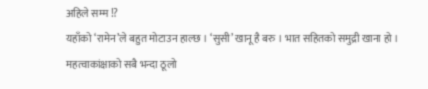अहिले सम्म !?
यहाँको ‘रामेन’ले बहुत मोटाउन हाल्छ । ‘सुसी’ खानू है बरु । भात सहितको समुद्री खाना हो । महत्वाकांक्षाको सबै भन्दा ठूलो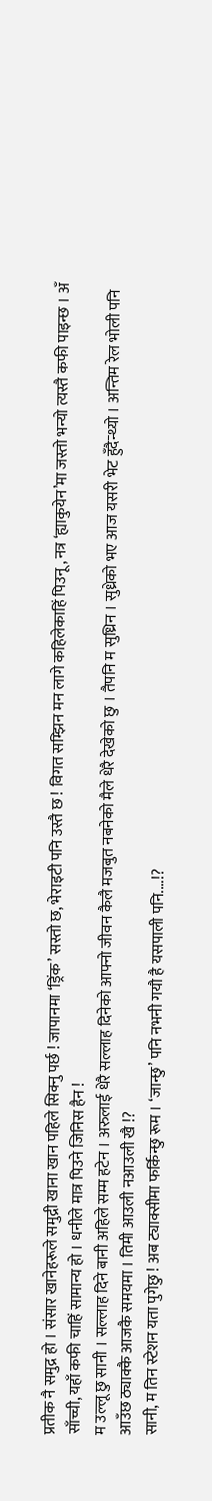प्रतीक नै समुद्र हो । संसार खानेहरूले समुद्री खाना खान पहिले सिक्नु पर्छ ! जापानमा ‘ड्रिंक’ सस्तो छ, भेराइटी पनि उस्तै छ ! विगत सम्झिन मन लागे कहिलेकाहिं पिउनू, नत्र ‘ह्याकुयेन’मा जस्तो भन्यो त्यस्तै कफी पाइन्छ । अँ साँच्ची, यहाँ कफी चाहिं सामान्य हो । धनीले मात्र पिउने जिनिस हैन !
म उल्लू छु सानी । सल्लाह दिने बानी अहिले सम्म हटेन । अरुलाई धेरै सल्लाह दिनेको आफ्नो जीवन कैलै मजबुत नबनेको मैले धेरै देखेको छु । तैपनि म सुध्रिन । सुध्रेको भए आज यसरी भेट हुँदैन्थ्यो । अन्तिम रेल भोली पनि आउँछ ठ्याक्कै आजकै समयमा । तिमी आउली नआउली खै !?
सानी, म तिन स्टेशन यता पुगेछु ! अब ट्याक्सीमा फर्किन्छु रूम । ‘जान्छु’ पनि नभनी गयौ है यसपाली पनि....!?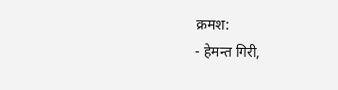क्रमश:
- हेमन्त गिरी,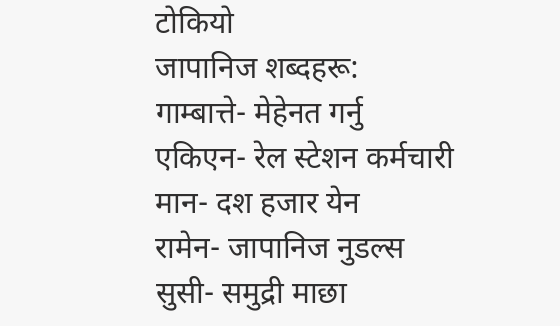टोकियो
जापानिज शब्दहरू:
गाम्बात्ते- मेहेनत गर्नु
एकिएन- रेल स्टेशन कर्मचारी
मान- दश हजार येन
रामेन- जापानिज नुडल्स
सुसी- समुद्री माछा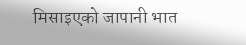मिसाइएको जापानी भात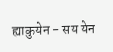ह्याकुयेन - सय येन